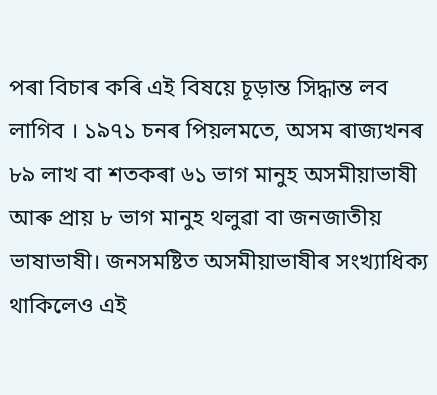পৰা বিচাৰ কৰি এই বিষয়ে চূড়ান্ত সিদ্ধান্ত লব লাগিব । ১৯৭১ চনৰ পিয়লমতে, অসম ৰাজ্যখনৰ ৮৯ লাখ বা শতকৰা ৬১ ভাগ মানুহ অসমীয়াভাষী আৰু প্ৰায় ৮ ভাগ মানুহ থলুৱা বা জনজাতীয় ভাষাভাষী। জনসমষ্টিত অসমীয়াভাষীৰ সংখ্যাধিক্য থাকিলেও এই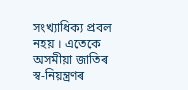সংখ্যাধিক্য প্রবল নহয় । এতেকে অসমীয়া জাতিৰ স্ব-নিয়ন্ত্ৰণৰ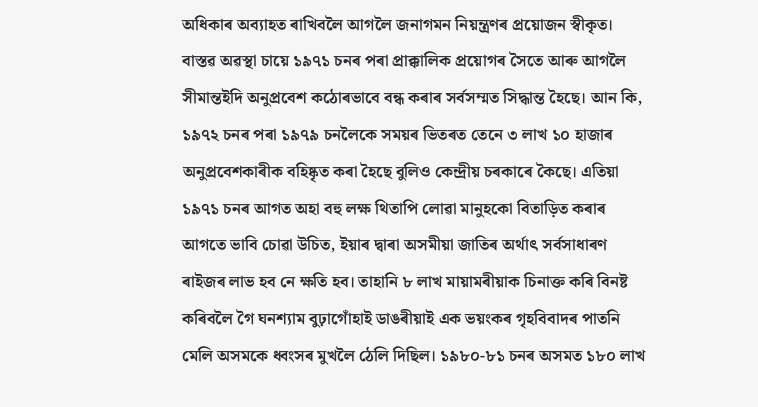অধিকাৰ অব্যাহত ৰাখিবলৈ আগলৈ জনাগমন নিয়ন্ত্ৰণৰ প্ৰয়োজন স্বীকৃত। বাস্তৱ অৱস্থা চায়ে ১৯৭১ চনৰ পৰা প্ৰাক্কালিক প্ৰয়োগৰ সৈতে আৰু আগলৈ সীমান্তইদি অনুপ্রবেশ কঠোৰভাবে বন্ধ কৰাৰ সৰ্বসম্মত সিদ্ধান্ত হৈছে। আন কি, ১৯৭২ চনৰ পৰা ১৯৭৯ চনলৈকে সময়ৰ ভিতৰত তেনে ৩ লাখ ১০ হাজাৰ অনুপ্রবেশকাৰীক বহিষ্কৃত কৰা হৈছে বুলিও কেন্দ্ৰীয় চৰকাৰে কৈছে। এতিয়া ১৯৭১ চনৰ আগত অহা বহু লক্ষ থিতাপি লোৱা মানুহকো বিতাড়িত কৰাৰ আগতে ভাবি চোৱা উচিত, ইয়াৰ দ্বাৰা অসমীয়া জাতিৰ অৰ্থাৎ সৰ্বসাধাৰণ ৰাইজৰ লাভ হব নে ক্ষতি হব। তাহানি ৮ লাখ মায়ামৰীয়াক চিনাক্ত কৰি বিনষ্ট কৰিবলৈ গৈ ঘনশ্যাম বুঢ়াগোঁহাই ডাঙৰীয়াই এক ভয়ংকৰ গৃহবিবাদৰ পাতনি মেলি অসমকে ধ্বংসৰ মুখলৈ ঠেলি দিছিল। ১৯৮০-৮১ চনৰ অসমত ১৮০ লাখ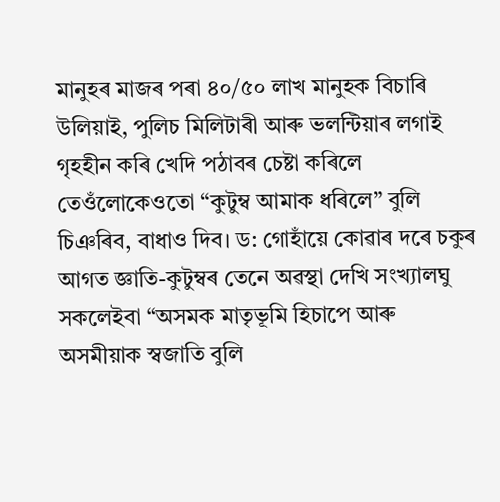মানুহৰ মাজৰ পৰা ৪০/৫০ লাখ মানুহক বিচাৰি উলিয়াই, পুলিচ মিলিটাৰী আৰু ভলন্টিয়াৰ লগাই গৃহহীন কৰি খেদি পঠাবৰ চেষ্টা কৰিলে তেওঁলোকেওতো “কুটুম্ব আমাক ধৰিলে” বুলি চিঞৰিব, বাধাও দিব। ড: গোহাঁয়ে কোৱাৰ দৰে চকুৰ আগত জ্ঞাতি-কুটুম্বৰ তেনে অৱস্থা দেখি সংখ্যালঘু সকলেইবা “অসমক মাতৃভূমি হিচাপে আৰু অসমীয়াক স্বজাতি বুলি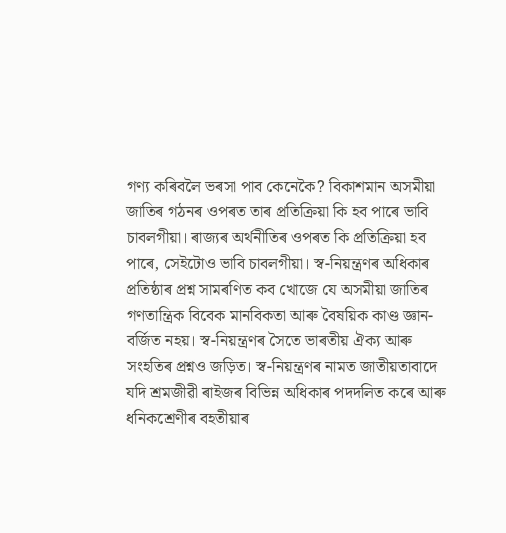গণ্য কৰিবলৈ ভৰসা পাব কেনেকৈ? বিকাশমান অসমীয়া জাতিৰ গঠনৰ ওপৰত তাৰ প্রতিক্রিয়া কি হব পাৰে ভাবি চাবলগীয়া। ৰাজ্যৰ অৰ্থনীতিৰ ওপৰত কি প্রতিক্রিয়া হব পাৰে, সেইটোও ভাবি চাবলগীয়া। স্ব-নিয়ন্ত্ৰণৰ অধিকাৰ প্ৰতিষ্ঠাৰ প্ৰশ্ন সামৰণিত কব খোজে যে অসমীয়া জাতিৰ গণতান্ত্রিক বিবেক মানবিকতা আৰু বৈষয়িক কাণ্ড জ্ঞান-বর্জিত নহয়। স্ব-নিয়ন্ত্ৰণৰ সৈতে ভাৰতীয় ঐক্য আৰু সংহতিৰ প্রশ্নও জড়িত। স্ব-নিয়ন্ত্ৰণৰ নামত জাতীয়তাবাদে যদি শ্ৰমজীৱী ৰাইজৰ বিভিন্ন অধিকাৰ পদদলিত কৰে আৰু ধনিকশ্ৰেণীৰ বহতীয়াৰ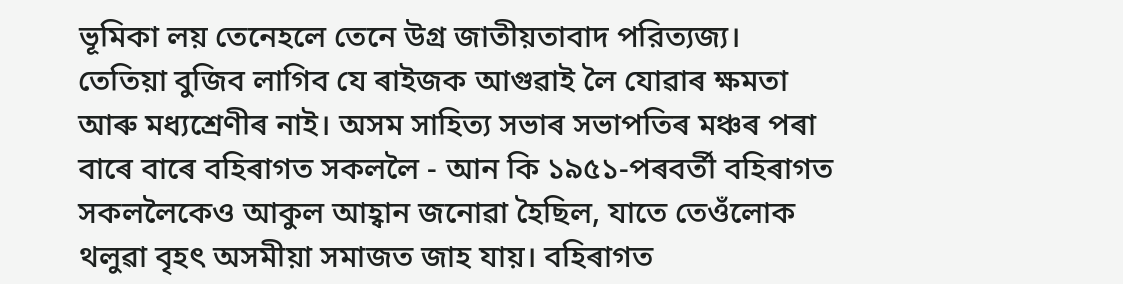ভূমিকা লয় তেনেহলে তেনে উগ্র জাতীয়তাবাদ পরিত্যজ্য। তেতিয়া বুজিব লাগিব যে ৰাইজক আগুৱাই লৈ যোৱাৰ ক্ষমতা আৰু মধ্যশ্রেণীৰ নাই। অসম সাহিত্য সভাৰ সভাপতিৰ মঞ্চৰ পৰা বাৰে বাৰে বহিৰাগত সকললৈ - আন কি ১৯৫১-পৰবৰ্তী বহিৰাগত সকললৈকেও আকুল আহ্বান জনোৱা হৈছিল, যাতে তেওঁলোক থলুৱা বৃহৎ অসমীয়া সমাজত জাহ যায়। বহিৰাগত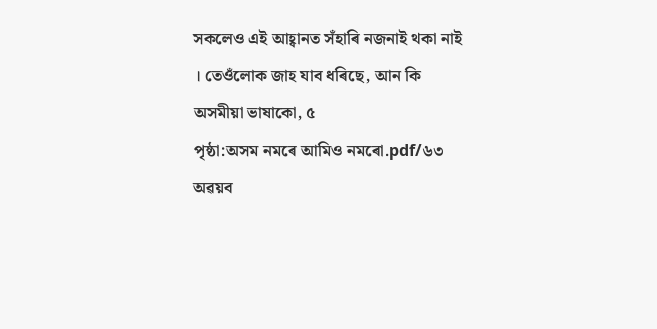সকলেও এই আহ্বানত সঁহাৰি নজনাই থকা নাই । তেওঁলোক জাহ যাব ধৰিছে, আন কি অসমীয়া ভাষাকো, ৫
পৃষ্ঠা:অসম নমৰে আমিও নমৰো.pdf/৬৩
অৱয়ব